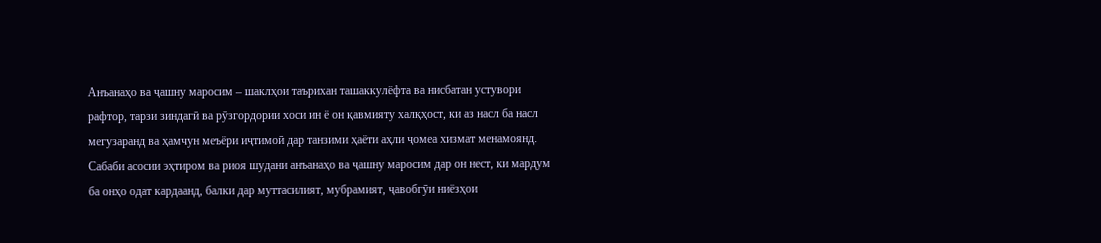Анъанаҳо ва ҷашну маросим – шаклҳои таърихан ташаккулёфта ва нисбатан устувори рафтор, тарзи зиндагӣ ва рӯзгордории хоси ин ё он қавмияту халқҳост, ки аз насл ба насл мегузаранд ва ҳамчун меъёри иҷтимоӣ дар танзими ҳаёти аҳли ҷомеа хизмат менамоянд. Сабаби асосии эҳтиром ва риоя шудани анъанаҳо ва ҷашну маросим дар он нест, ки мардум ба онҳо одат кардаанд, балки дар муттасилият, мубрамият, ҷавобгӯи ниёзҳои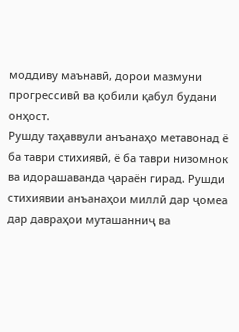моддиву маънавӣ, дорои мазмуни прогрессивӣ ва қобили қабул будани онҳост.
Рушду таҳаввули анъанаҳо метавонад ё ба таври стихиявӣ, ё ба таври низомнок ва идорашаванда ҷараён гирад. Рушди стихиявии анъанаҳои миллӣ дар ҷомеа дар давраҳои муташанниҷ ва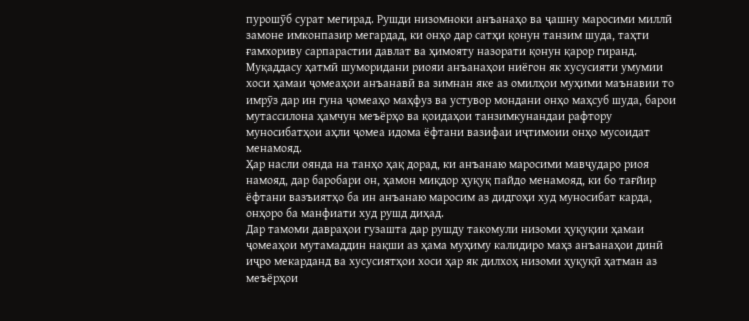пурошӯб сурат мегирад. Рушди низомноки анъанаҳо ва ҷашну маросими миллӣ замоне имконпазир мегардад, ки онҳо дар сатҳи қонун танзим шуда, таҳти ғамхориву сарпарастии давлат ва ҳимояту назорати қонун қарор гиранд.
Муқаддасу ҳатмӣ шуморидани риояи анъанаҳои ниёгон як хусусияти умумии хоси ҳамаи ҷомеаҳои анъанавӣ ва зимнан яке аз омилҳои муҳими маънавии то имрӯз дар ин гуна ҷомеаҳо маҳфуз ва устувор мондани онҳо маҳсуб шуда, барои мутассилона ҳамчун меъёрҳо ва қоидаҳои танзимкунандаи рафтору муносибатҳои аҳли ҷомеа идома ёфтани вазифаи иҷтимоии онҳо мусоидат менамояд.
Ҳар насли оянда на танҳо ҳақ дорад, ки анъанаю маросими мавҷударо риоя намояд, дар баробари он, ҳамон миқдор ҳуқуқ пайдо менамояд, ки бо тағйир ёфтани вазъиятҳо ба ин анъанаю маросим аз дидгоҳи худ муносибат карда, онҳоро ба манфиати худ рушд диҳад.
Дар тамоми давраҳои гузашта дар рушду такомули низоми ҳуқуқии ҳамаи ҷомеаҳои мутамаддин нақши аз ҳама муҳиму калидиро маҳз анъанаҳои динӣ иҷро мекарданд ва хусусиятҳои хоси ҳар як дилхоҳ низоми ҳуқуқӣ ҳатман аз меъёрҳои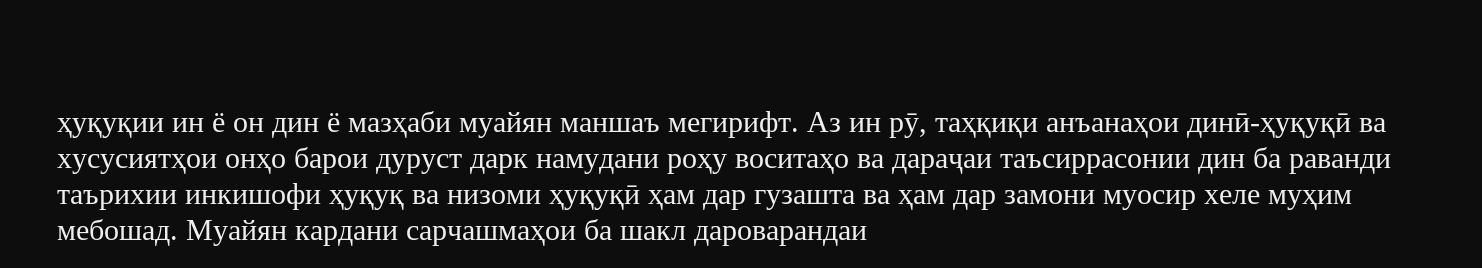ҳуқуқии ин ё он дин ё мазҳаби муайян маншаъ мегирифт. Аз ин рӯ, таҳқиқи анъанаҳои динӣ-ҳуқуқӣ ва хусусиятҳои онҳо барои дуруст дарк намудани роҳу воситаҳо ва дараҷаи таъсиррасонии дин ба раванди таърихии инкишофи ҳуқуқ ва низоми ҳуқуқӣ ҳам дар гузашта ва ҳам дар замони муосир хеле муҳим мебошад. Муайян кардани сарчашмаҳои ба шакл дароварандаи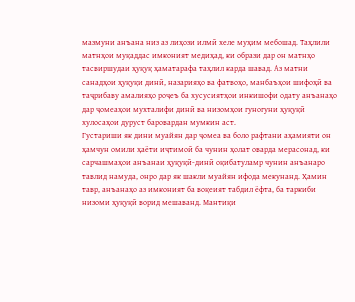мазмуни анъана низ аз лиҳози илмӣ хеле муҳим мебошад. Таҳлили матнҳои муқаддас имконият медиҳад, ки образи дар он матнҳо тасвиршудаи ҳуқуқ ҳаматарафа таҳлил карда шавад. Аз матни санадҳои ҳуқуқи динӣ, назарияҳо ва фатвоҳо, манбаъҳои шифоҳӣ ва таҷрибаву амалияҳо роҷеъ ба хусусиятҳои инкишофи одату анъанаҳо дар ҷомеаҳои мухталифи динӣ ва низомҳои гуногуни ҳуқуқӣ хулосаҳои дуруст баровардан мумкин аст.
Густариши як дини муайян дар ҷомеа ва боло рафтани аҳамияти он ҳамчун омили ҳаёти иҷтимоӣ ба чунин ҳолат оварда мерасонад, ки сарчашмаҳои анъанаи ҳуқуқӣ-динӣ оқибатуламр чунин анъанаро тавлид намуда, онро дар як шакли муайян ифода мекунанд. Ҳамин тавр, анъанаҳо аз имконият ба воқеият табдил ёфта, ба таркиби низоми ҳуқуқӣ ворид мешаванд. Мантиқи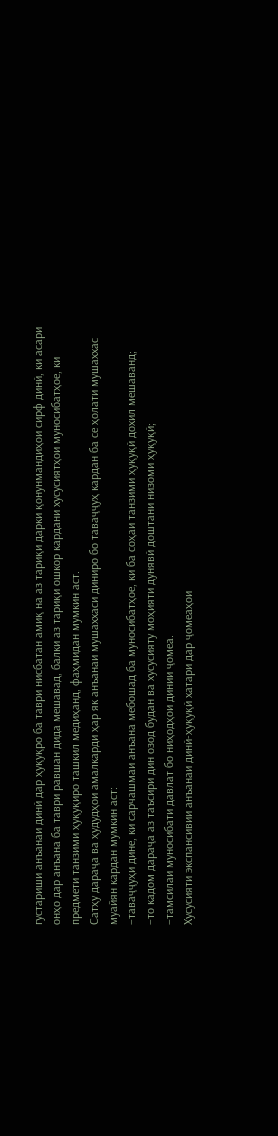густариши анъанаи динӣ дар ҳуқуқро ба таври нисбатан амиқ на аз тариқи дарки қонунмандиҳои сирф динӣ, ки асари онҳо дар анъана ба таври равшан дида мешавад, балки аз тариқи ошкор кардани хусусиятҳои муносибатҳое, ки предмети танзими ҳуқуқиро ташкил медиҳанд, фаҳмидан мумкин аст.
Сатҳу дараҷа ва ҳудудҳои амалкарди ҳар як анъанаи мушаххаси диниро бо таваҷҷуҳ кардан ба се ҳолати мушаххас муайян кардан мумкин аст:
–таваҷҷуҳи дине, ки сарчашмаи анъана мебошад ба муносибатҳое, ки ба соҳаи танзими ҳуқуқӣ дохил мешаванд;
–то кадом дараҷа аз таъсири дин озод будан ва хусусияту моҳияти дунявӣ доштани низоми ҳуқуқӣ;
–тамсилаи муносибати давлат бо ниҳодҳои динии ҷомеа.
Хусусияти экспансивии анъанаи динӣ-ҳуқуқӣ хатари дар ҷомеаҳои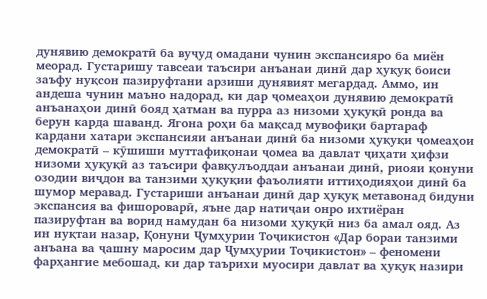дунявию демократӣ ба вуҷуд омадани чунин экспансияро ба миён меорад. Густаришу тавсеаи таъсири анъанаи динӣ дар ҳуқуқ боиси заъфу нуқсон пазируфтани арзиши дунявият мегардад. Аммо, ин андеша чунин маъно надорад, ки дар ҷомеаҳои дунявию демократӣ анъанаҳои динӣ бояд ҳатман ва пурра аз низоми ҳуқуқӣ ронда ва берун карда шаванд. Ягона роҳи ба мақсад мувофиқи бартараф кардани хатари экспансияи анъанаи динӣ ба низоми ҳуқуқи ҷомеаҳои демократӣ – кӯшиши муттафиқонаи ҷомеа ва давлат ҷиҳати ҳифзи низоми ҳуқуқӣ аз таъсири фавқулъоддаи анъанаи динӣ, риояи қонуни озодии виҷдон ва танзими ҳуқуқии фаъолияти иттиҳодияҳои динӣ ба шумор меравад. Густариши анъанаи динӣ дар ҳуқуқ метавонад бидуни экспансия ва фишороварӣ, яъне дар натиҷаи онро ихтиёран пазируфтан ва ворид намудан ба низоми ҳуқуқӣ низ ба амал ояд. Аз ин нуқтаи назар, Қонуни Ҷумҳурии Тоҷикистон «Дар бораи танзими анъана ва ҷашну маросим дар Ҷумҳурии Тоҷикистон» – феномени фарҳангие мебошад, ки дар таърихи муосири давлат ва ҳуқуқ назири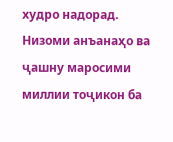худро надорад.
Низоми анъанаҳо ва ҷашну маросими миллии тоҷикон ба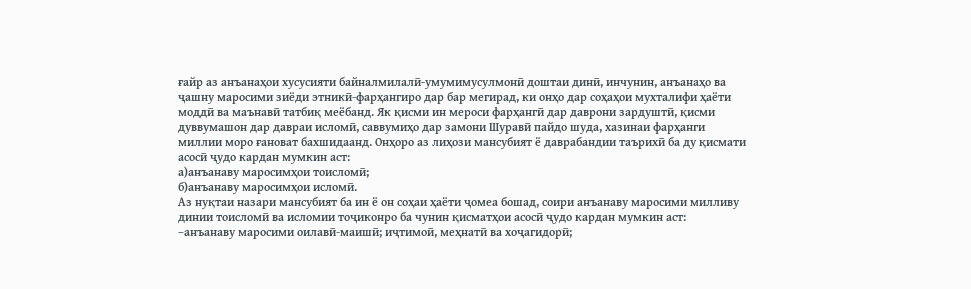ғайр аз анъанаҳои хусусияти байналмилалӣ-умумимусулмонӣ доштаи динӣ, инчунин, анъанаҳо ва ҷашну маросими зиёди этникӣ-фарҳангиро дар бар мегирад, ки онҳо дар соҳаҳои мухталифи ҳаёти моддӣ ва маънавӣ татбиқ меёбанд. Як қисми ин мероси фарҳангӣ дар даврони зардуштӣ, қисми дуввумашон дар давраи исломӣ, саввумиҳо дар замони Шуравӣ пайдо шуда, хазинаи фарҳанги миллии моро ғановат бахшидаанд. Онҳоро аз лиҳози мансубият ё даврабандии таърихӣ ба ду қисмати асосӣ ҷудо кардан мумкин аст:
а)анъанаву маросимҳои тоисломӣ;
б)анъанаву маросимҳои исломӣ.
Аз нуқтаи назари мансубият ба ин ё он соҳаи ҳаёти ҷомеа бошад, соири анъанаву маросими милливу динии тоисломӣ ва исломии тоҷиконро ба чунин қисматҳои асосӣ ҷудо кардан мумкин аст:
–анъанаву маросими оилавӣ-маишӣ; иҷтимоӣ, меҳнатӣ ва хоҷагидорӣ;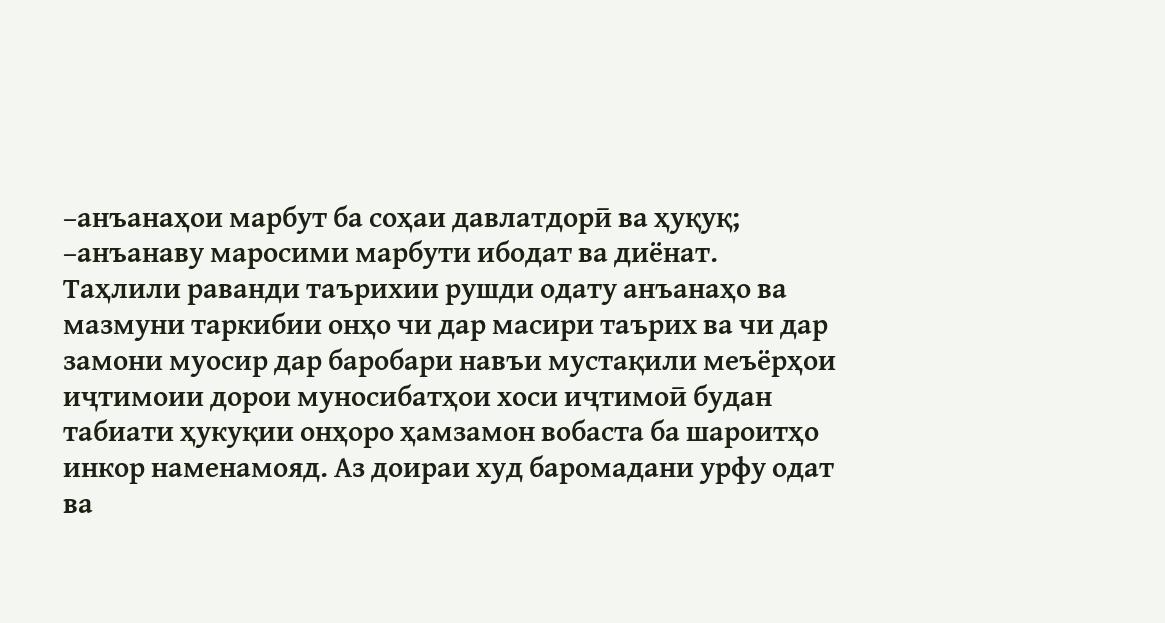–анъанаҳои марбут ба соҳаи давлатдорӣ ва ҳуқуқ;
–анъанаву маросими марбути ибодат ва диёнат.
Таҳлили раванди таърихии рушди одату анъанаҳо ва мазмуни таркибии онҳо чи дар масири таърих ва чи дар замони муосир дар баробари навъи мустақили меъёрҳои иҷтимоии дорои муносибатҳои хоси иҷтимоӣ будан табиати ҳукуқии онҳоро ҳамзамон вобаста ба шароитҳо инкор наменамояд. Аз доираи худ баромадани урфу одат ва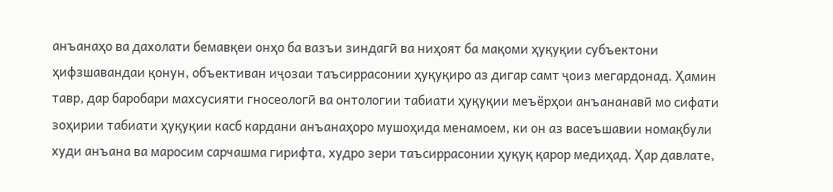анъанаҳо ва дахолати бемавқеи онҳо ба вазъи зиндагӣ ва ниҳоят ба мақоми ҳуқуқии субъектони ҳифзшавандаи қонун, объективан иҷозаи таъсиррасонии ҳуқуқиро аз дигар самт ҷоиз мегардонад. Ҳамин тавр, дар баробари махсусияти гносеологӣ ва онтологии табиати ҳуқуқии меъёрҳои анъананавӣ мо сифати зоҳирии табиати ҳуқуқии касб кардани анъанаҳоро мушоҳида менамоем, ки он аз васеъшавии номақбули худи анъана ва маросим сарчашма гирифта, худро зери таъсиррасонии ҳуқуқ қарор медиҳад. Ҳар давлате,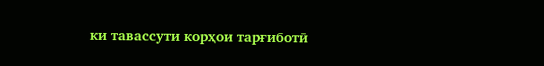ки тавассути корҳои тарғиботӣ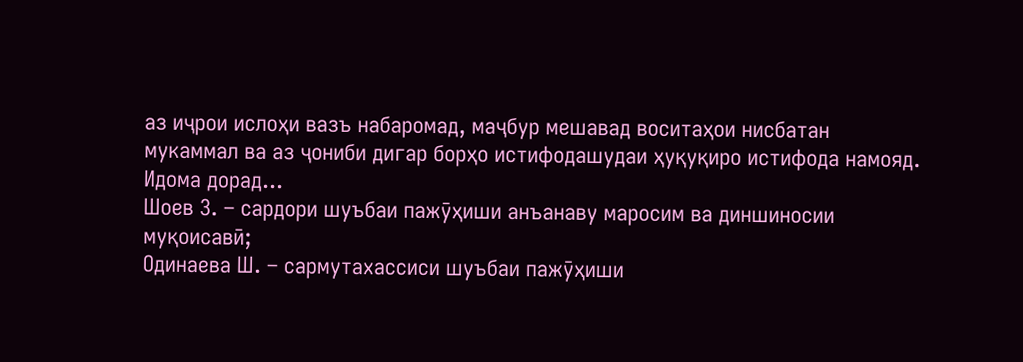аз иҷрои ислоҳи вазъ набаромад, маҷбур мешавад воситаҳои нисбатан мукаммал ва аз ҷониби дигар борҳо истифодашудаи ҳуқуқиро истифода намояд.
Идома дорад...
Шоев З. – сардори шуъбаи пажӯҳиши анъанаву маросим ва диншиносии муқоисавӣ;
Одинаева Ш. – сармутахассиси шуъбаи пажӯҳиши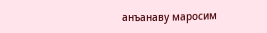анъанаву маросим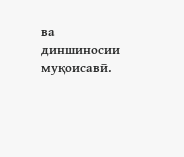ва диншиносии муқоисавӣ.